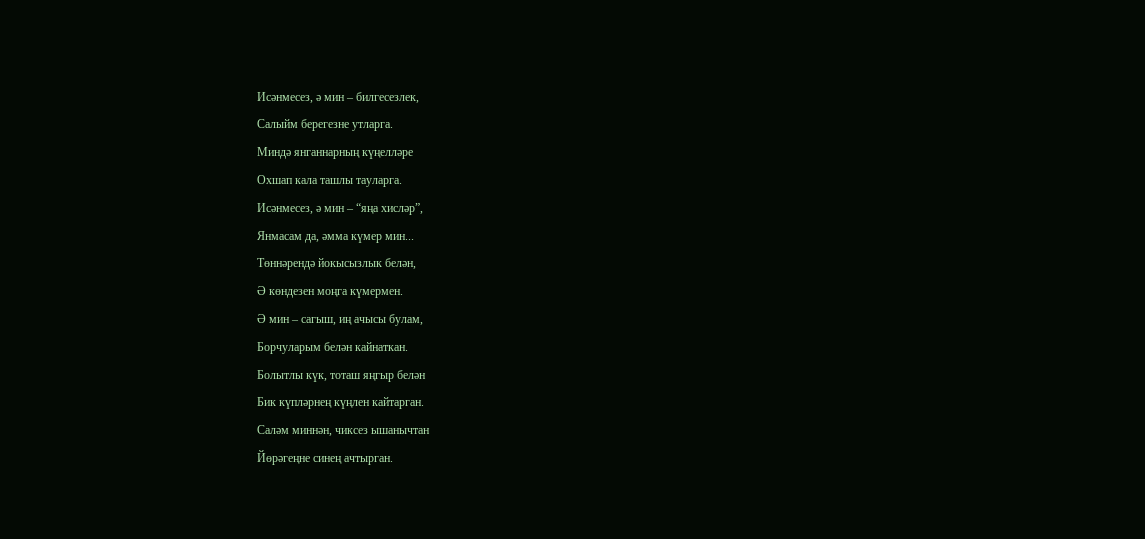Исәнмесез, ә мин – билгесезлек,
Салыйм берегезне утларга.
Миндә янганнарның күңелләре
Охшап кала ташлы тауларга.
Исәнмесез, ә мин – “яңа хисләр”,
Янмасам да, әмма күмер мин...
Төннәрендә йокысызлык белән,
Ә көндезен моңга күмермен.
Ә мин – сагыш, иң ачысы булам,
Борчуларым белән кайнаткан.
Болытлы күк, тоташ яңгыр белән
Бик күпләрнең күңлен кайтарган.
Саләм миннән, чиксез ышанычтан
Йөрәгеңне синең ачтырган.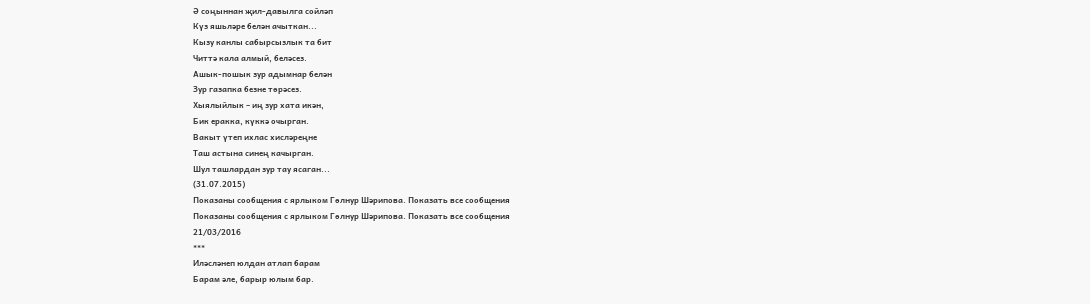Ә соңыннан җил-давылга сойләп
Күз яшьләре белән ачыткан...
Кызу канлы сабырсызлык та бит
Читтә кала алмый, беләсез.
Ашык-пошык зур адымнар белән
Зур газапка безне төрәсез.
Хыялыйлык – иң зур хата икән,
Бик еракка, күккә очырган.
Вакыт үтеп ихлас хисләреңне
Таш астына синең качырган.
Шул ташлардан зур тау ясаган...
(31.07.2015)
Показаны сообщения с ярлыком Гөлнур Шәрипова. Показать все сообщения
Показаны сообщения с ярлыком Гөлнур Шәрипова. Показать все сообщения
21/03/2016
***
Иләсләнеп юлдан атлап барам
Барам әле, барыр юлым бар.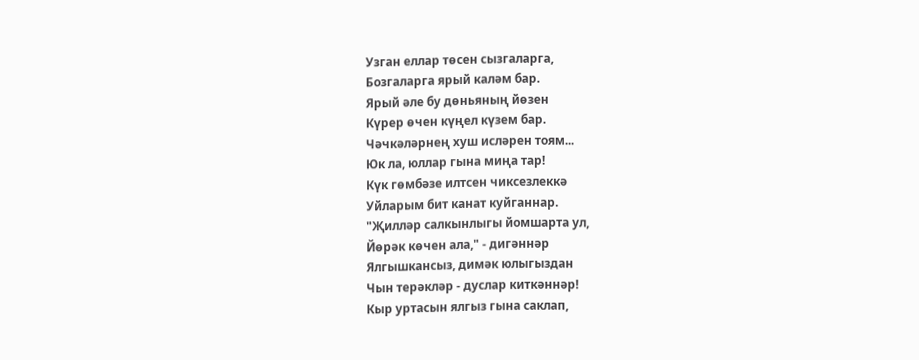Узган еллар төсен сызгаларга,
Бозгаларга ярый каләм бар.
Ярый әле бу дөньяның йөзен
Күрер өчен күңел күзем бар.
Чәчкәләрнең хуш исләрен тоям...
Юк ла, юллар гына миңа тар!
Күк гөмбәзе илтсен чиксезлеккә
Уйларым бит канат куйганнар.
"Җилләр салкынлыгы йомшарта ул,
Йөрәк көчен ала," - дигәннәр
Ялгышкансыз, димәк юлыгыздан
Чын терәкләр - дуслар киткәннәр!
Кыр уртасын ялгыз гына саклап,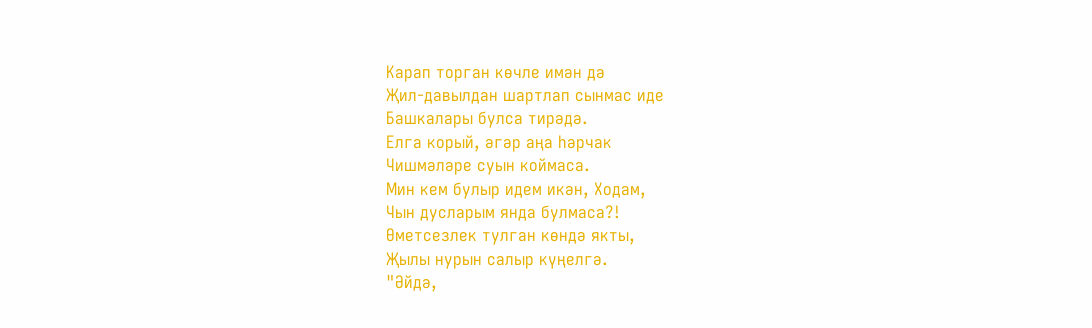Карап торган көчле имән дә
Җил-давылдан шартлап сынмас иде
Башкалары булса тирәдә.
Елга корый, әгәр аңа һәрчак
Чишмәләре суын коймаса.
Мин кем булыр идем икән, Ходам,
Чын дусларым янда булмаса?!
Өметсезлек тулган көндә якты,
Җылы нурын салыр күңелгә.
"Әйдә,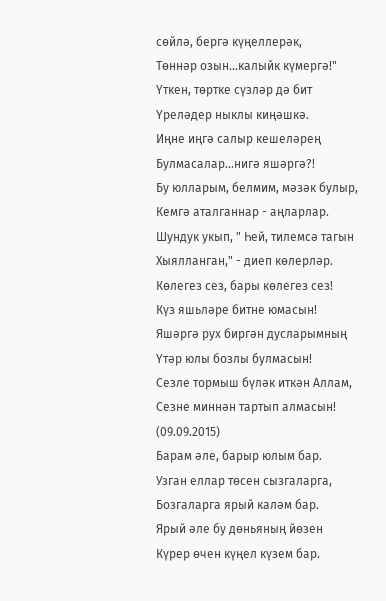сөйлә, бергә күңеллерәк,
Төннәр озын...калыйк күмергә!"
Үткен, төртке сүзләр дә бит
Үреләдер ныклы киңәшкә.
Иңне иңгә салыр кешеләрең
Булмасалар...нигә яшәргә?!
Бу юлларым, белмим, мәзәк булыр,
Кемгә аталганнар - аңларлар.
Шундук укып, " Һей, тилемсә тагын
Хыялланган," - диеп көлерләр.
Көлегез сез, бары көлегез сез!
Күз яшьләре битне юмасын!
Яшәргә рух биргән дусларымның
Үтәр юлы бозлы булмасын!
Сезле тормыш бүләк иткән Аллам,
Сезне миннән тартып алмасын!
(09.09.2015)
Барам әле, барыр юлым бар.
Узган еллар төсен сызгаларга,
Бозгаларга ярый каләм бар.
Ярый әле бу дөньяның йөзен
Күрер өчен күңел күзем бар.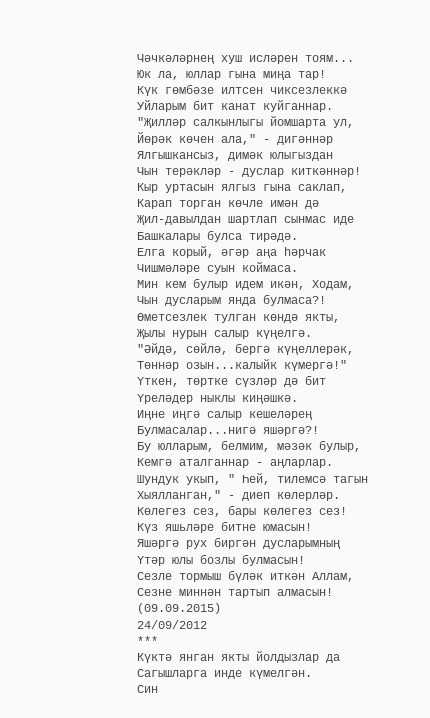Чәчкәләрнең хуш исләрен тоям...
Юк ла, юллар гына миңа тар!
Күк гөмбәзе илтсен чиксезлеккә
Уйларым бит канат куйганнар.
"Җилләр салкынлыгы йомшарта ул,
Йөрәк көчен ала," - дигәннәр
Ялгышкансыз, димәк юлыгыздан
Чын терәкләр - дуслар киткәннәр!
Кыр уртасын ялгыз гына саклап,
Карап торган көчле имән дә
Җил-давылдан шартлап сынмас иде
Башкалары булса тирәдә.
Елга корый, әгәр аңа һәрчак
Чишмәләре суын коймаса.
Мин кем булыр идем икән, Ходам,
Чын дусларым янда булмаса?!
Өметсезлек тулган көндә якты,
Җылы нурын салыр күңелгә.
"Әйдә, сөйлә, бергә күңеллерәк,
Төннәр озын...калыйк күмергә!"
Үткен, төртке сүзләр дә бит
Үреләдер ныклы киңәшкә.
Иңне иңгә салыр кешеләрең
Булмасалар...нигә яшәргә?!
Бу юлларым, белмим, мәзәк булыр,
Кемгә аталганнар - аңларлар.
Шундук укып, " Һей, тилемсә тагын
Хыялланган," - диеп көлерләр.
Көлегез сез, бары көлегез сез!
Күз яшьләре битне юмасын!
Яшәргә рух биргән дусларымның
Үтәр юлы бозлы булмасын!
Сезле тормыш бүләк иткән Аллам,
Сезне миннән тартып алмасын!
(09.09.2015)
24/09/2012
***
Күктә янган якты йолдызлар да
Сагышларга инде күмелгән.
Син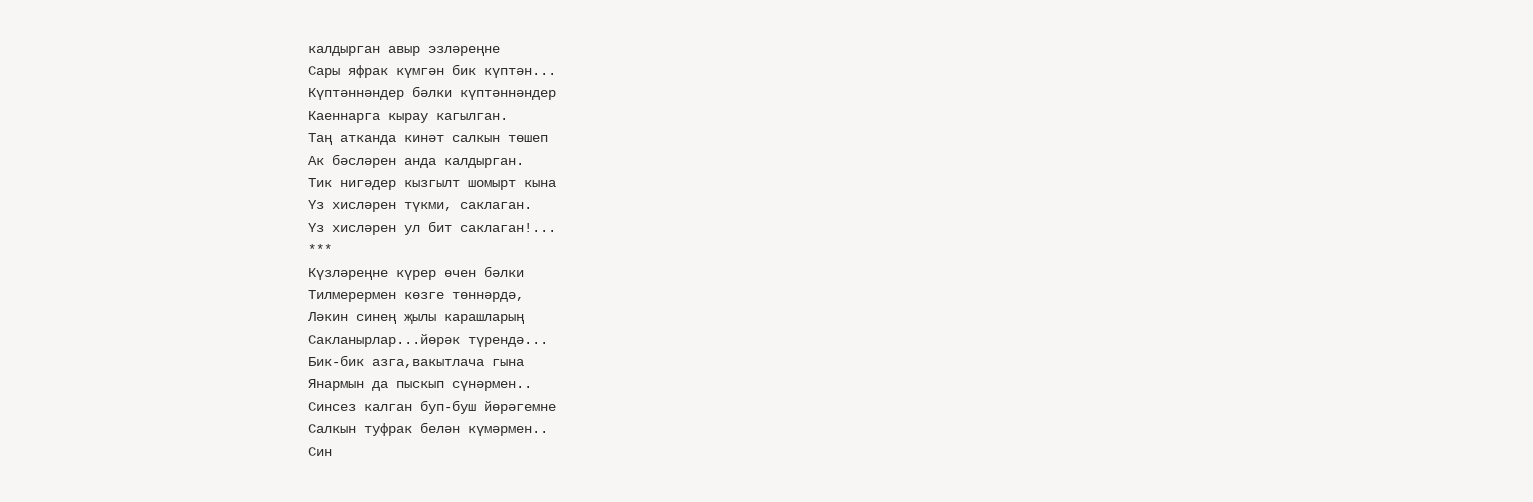калдырган авыр эзләреңне
Сары яфрак күмгән бик күптән...
Күптәннәндер бәлки күптәннәндер
Каеннарга кырау кагылган.
Таң атканда кинәт салкын төшеп
Ак бәсләрен анда калдырган.
Тик нигәдер кызгылт шомырт кына
Үз хисләрен түкми, саклаган.
Үз хисләрен ул бит саклаган!...
***
Күзләреңне күрер өчен бәлки
Тилмерермен көзге төннәрдә,
Ләкин синең җылы карашларың
Сакланырлар...йөрәк түрендә...
Бик-бик азга,вакытлача гына
Янармын да пыскып сүнәрмен..
Синсез калган буп-буш йөрәгемне
Салкын туфрак белән күмәрмен..
Син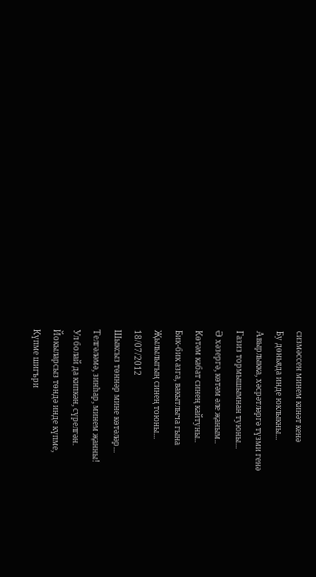сизмәссен минем кинәт кенә
Бу дөньяда инде юклыкны...
Авырлыкка, хәсрәтләргә түзми генә
Газиз тормышымнан туюны...
Ә хәзергә, көтәм әле җаным..
Көтәм кабат синең кайтуны..
Бик-бик азга, вакытлыча гына
Җылылыгың синең тоюны...
18/07/2012
Шыксыз төннәр мине көтәләр...
Телгәләмә, зинһар, минем җанны!
Ул болай да кипкән, сүрелгән.
Йокыларсыз төндә инде күпме,
Күпме шигъри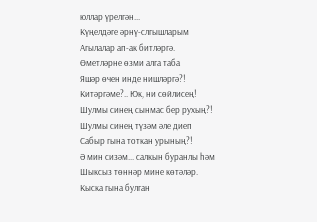юллар үрелгән...
Күңелдәге әрнү-слгышларым
Агылалар ап-ак битләргә.
Өметләрне өзми алга таба
Яшәр өчен инде нишләргә?!
Китәргәме?.. Юк, ни сөйлисең!
Шулмы синең сынмас бер рухың?!
Шулмы синең түзәм әле диеп
Сабыр гына тоткан урының?!
Ә мин сизәм... салкын буранлы һәм
Шыксыз төннәр мине көтәләр.
Кыска гына булган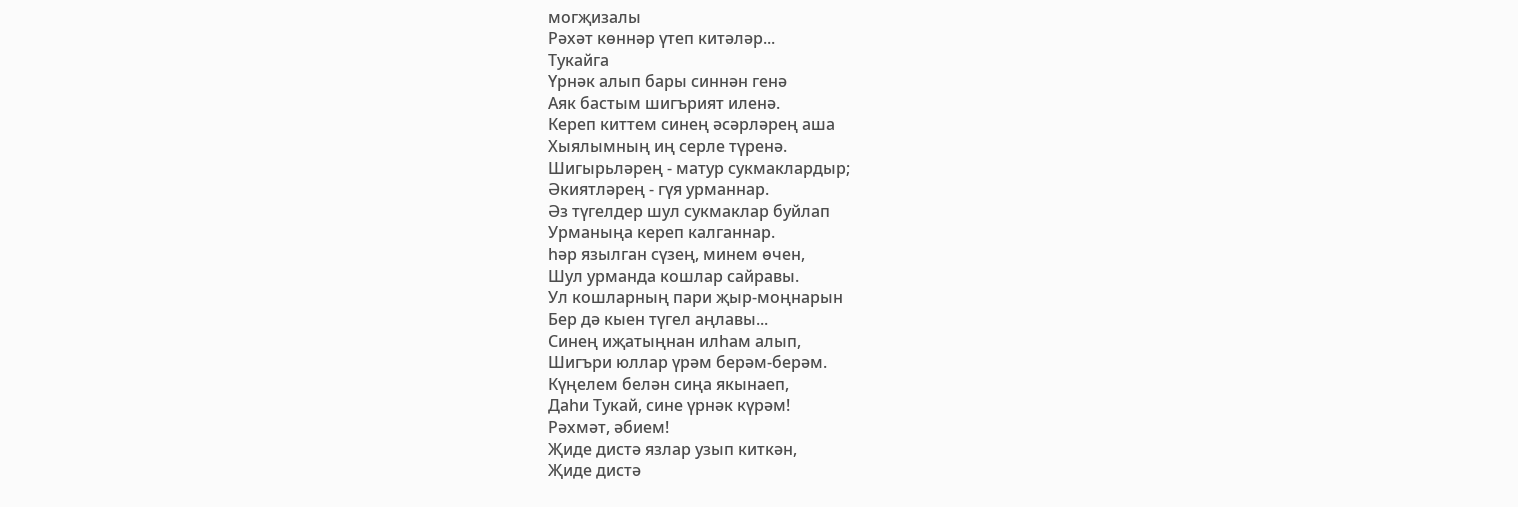могҗизалы
Рәхәт көннәр үтеп китәләр...
Тукайга
Үрнәк алып бары синнән генә
Аяк бастым шигърият иленә.
Кереп киттем синең әсәрләрең аша
Хыялымның иң серле түренә.
Шигырьләрең - матур сукмаклардыр;
Әкиятләрең - гүя урманнар.
Әз түгелдер шул сукмаклар буйлап
Урманыңа кереп калганнар.
һәр язылган сүзең, минем өчен,
Шул урманда кошлар сайравы.
Ул кошларның пари җыр-моңнарын
Бер дә кыен түгел аңлавы...
Синең иҗатыңнан илһам алып,
Шигъри юллар үрәм берәм-берәм.
Күңелем белән сиңа якынаеп,
Даһи Тукай, сине үрнәк күрәм!
Рәхмәт, әбием!
Җиде дистә язлар узып киткән,
Җиде дистә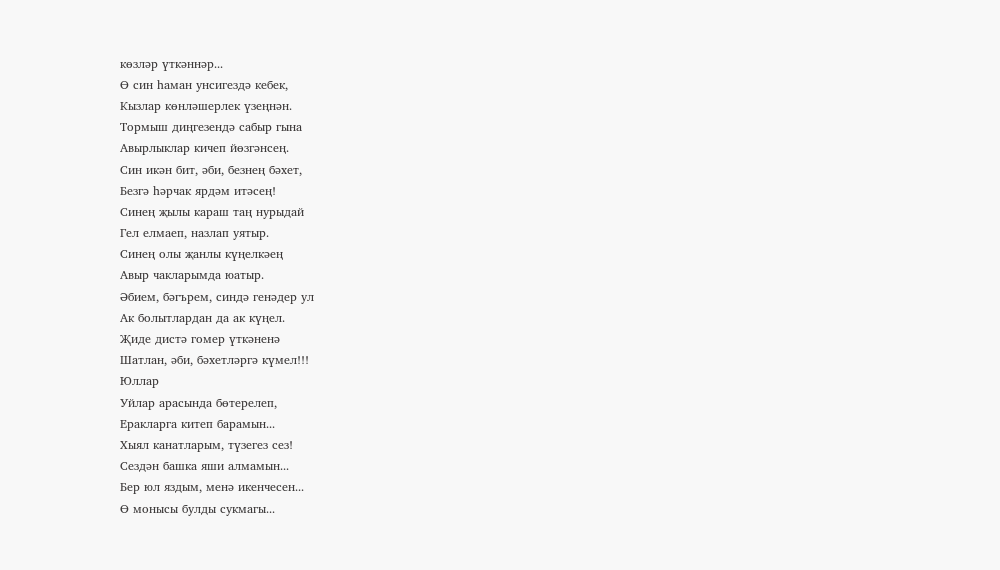көзләр үткәннәр...
Ө син һаман унсигездә кебек,
Кызлар көнләшерлек үзеңнән.
Тормыш диңгезендә сабыр гына
Авырлыклар кичеп йөзгәнсең.
Син икән бит, әби, безнең бәхет,
Безгә һәрчак ярдәм итәсең!
Синең җылы караш таң нурыдай
Гел елмаеп, назлап уятыр.
Синең олы җанлы күңелкәең
Авыр чакларымда юатыр.
Әбием, бәгърем, синдә генәдер ул
Ак болытлардан да ак күңел.
Җиде дистә гомер үткәненә
Шатлан, әби, бәхетләргә күмел!!!
Юллар
Уйлар арасында бөтерелеп,
Еракларга китеп барамын...
Хыял канатларым, түзегез сез!
Сездән башка яши алмамын...
Бер юл яздым, менә икенчесен...
Ө монысы булды сукмагы...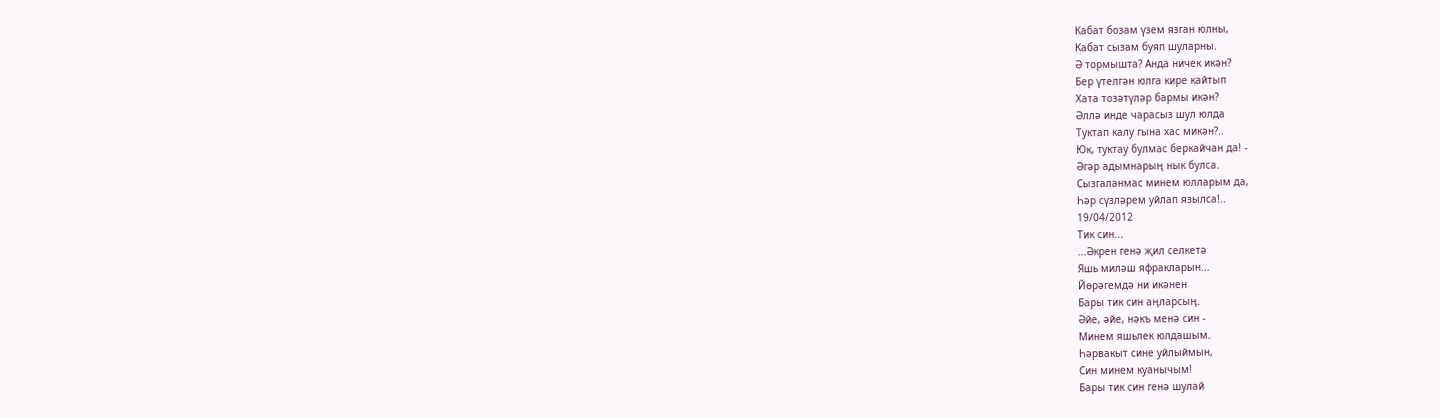Кабат бозам үзем язган юлны,
Кабат сызам буяп шуларны.
Ә тормышта? Анда ничек икән?
Бер үтелгән юлга кире кайтып
Хата тозәтүләр бармы икән?
Әллә инде чарасыз шул юлда
Туктап калу гына хас микән?..
Юк, туктау булмас беркайчан да! -
Әгәр адымнарың нык булса.
Сызгаланмас минем юлларым да,
Һәр сүзләрем уйлап язылса!..
19/04/2012
Тик син...
...Әкрен генә җил селкетә
Яшь миләш яфракларын...
Йөрәгемдә ни икәнен
Бары тик син аңларсың.
Әйе, әйе, нәкъ менә син -
Минем яшьлек юлдашым.
Һәрвакыт сине уйлыймын,
Син минем куанычым!
Бары тик син генә шулай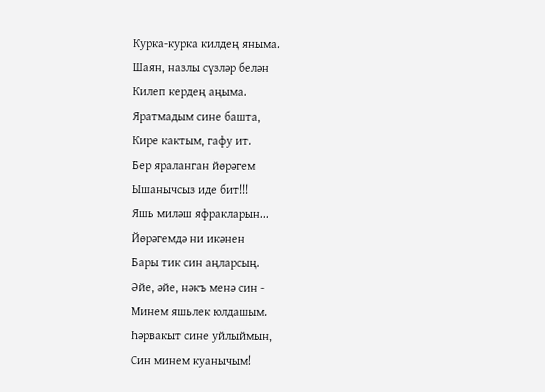Курка-курка килдең яныма.
Шаян, назлы сүзләр белән
Килеп кердең аңыма.
Яратмадым сине башта,
Кире кактым, гафу ит.
Бер яраланган йөрәгем
Ышанычсыз иде бит!!!
Яшь миләш яфракларын...
Йөрәгемдә ни икәнен
Бары тик син аңларсың.
Әйе, әйе, нәкъ менә син -
Минем яшьлек юлдашым.
Һәрвакыт сине уйлыймын,
Син минем куанычым!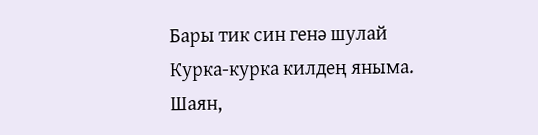Бары тик син генә шулай
Курка-курка килдең яныма.
Шаян,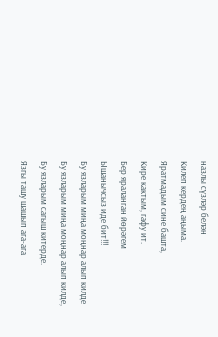назлы сүзләр белән
Килеп кердең аңыма.
Яратмадым сине башта,
Кире кактым, гафу ит.
Бер яраланган йөрәгем
Ышанычсыз иде бит!!!
Бу язларым миңа моңнар алып килде
Бу язларым миңа моңнар алып килде,
Бу язларым сагыш китерде.
Язгы ташу шашып ага-ага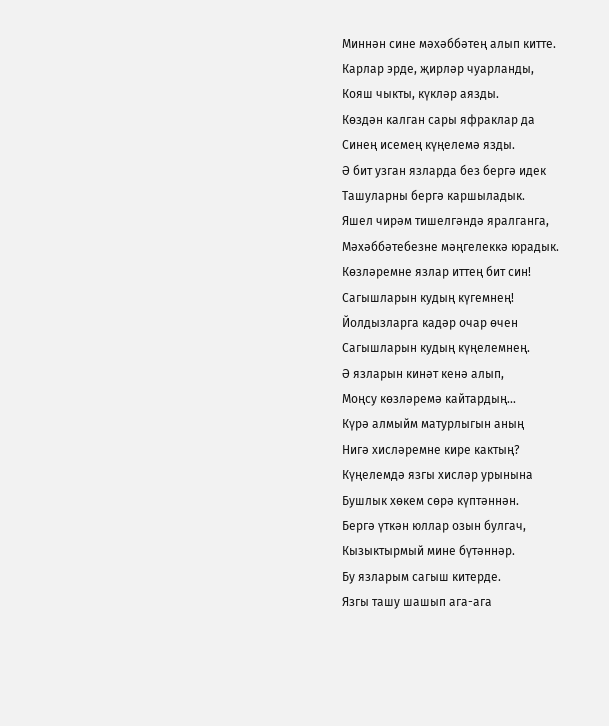Миннән сине мәхәббәтең алып китте.
Карлар эрде, җирләр чуарланды,
Кояш чыкты, күкләр аязды.
Көздән калган сары яфраклар да
Синең исемең күңелемә язды.
Ә бит узган язларда без бергә идек
Ташуларны бергә каршыладык.
Яшел чирәм тишелгәндә яралганга,
Мәхәббәтебезне мәңгелеккә юрадык.
Көзләремне язлар иттең бит син!
Сагышларын кудың күгемнең!
Йолдызларга кадәр очар өчен
Сагышларын кудың күңелемнең.
Ә язларын кинәт кенә алып,
Моңсу көзләремә кайтардың...
Күрә алмыйм матурлыгын аның
Нигә хисләремне кире кактың?
Күңелемдә язгы хисләр урынына
Бушлык хөкем сөрә күптәннән.
Бергә үткән юллар озын булгач,
Кызыктырмый мине бүтәннәр.
Бу язларым сагыш китерде.
Язгы ташу шашып ага-ага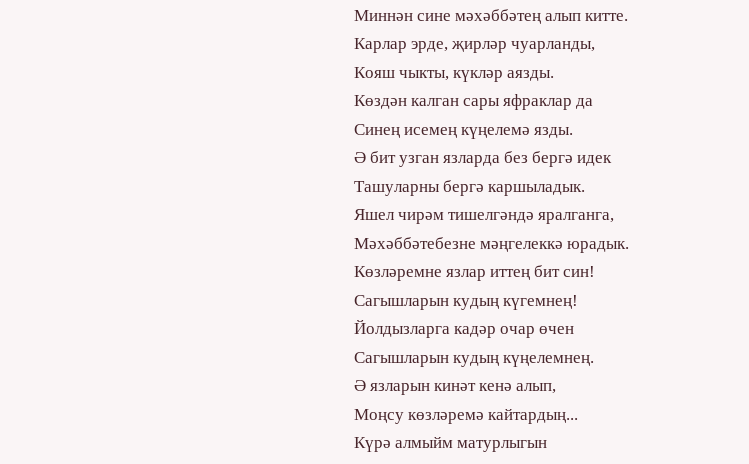Миннән сине мәхәббәтең алып китте.
Карлар эрде, җирләр чуарланды,
Кояш чыкты, күкләр аязды.
Көздән калган сары яфраклар да
Синең исемең күңелемә язды.
Ә бит узган язларда без бергә идек
Ташуларны бергә каршыладык.
Яшел чирәм тишелгәндә яралганга,
Мәхәббәтебезне мәңгелеккә юрадык.
Көзләремне язлар иттең бит син!
Сагышларын кудың күгемнең!
Йолдызларга кадәр очар өчен
Сагышларын кудың күңелемнең.
Ә язларын кинәт кенә алып,
Моңсу көзләремә кайтардың...
Күрә алмыйм матурлыгын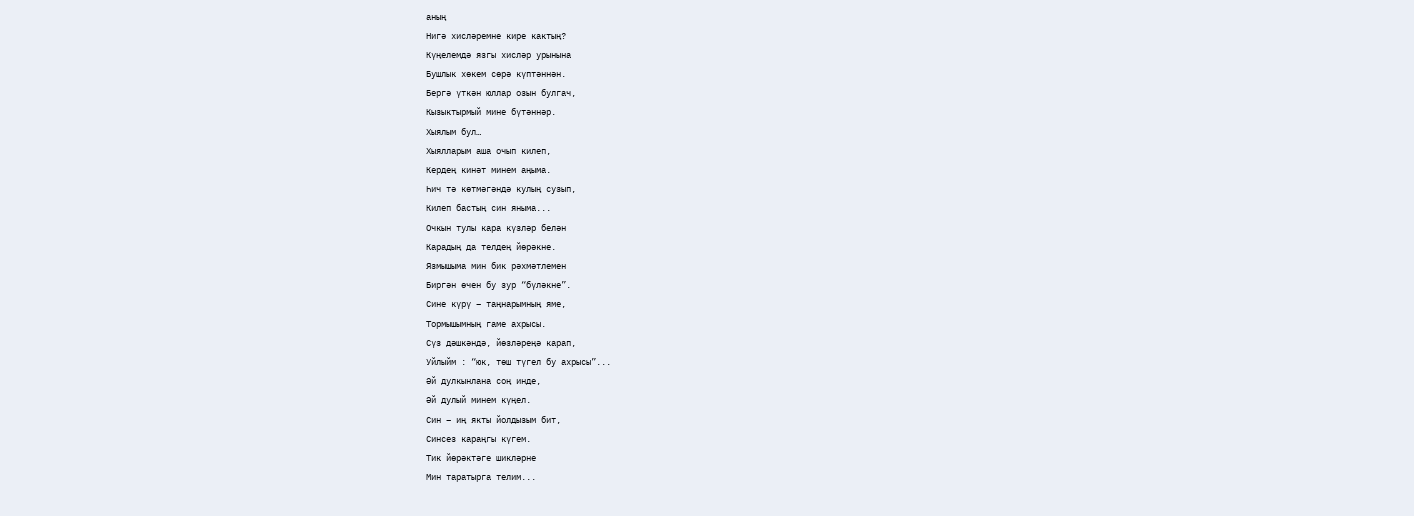аның
Нигә хисләремне кире кактың?
Күңелемдә язгы хисләр урынына
Бушлык хөкем сөрә күптәннән.
Бергә үткән юллар озын булгач,
Кызыктырмый мине бүтәннәр.
Хыялым бул…
Хыялларым аша очып килеп,
Кердең кинәт минем аңыма.
Һич тә көтмәгәндә кулың сузып,
Килеп бастың син яныма...
Очкын тулы кара күзләр белән
Карадың да телдең йөрәкне.
Язмышыма мин бик рәхмәтлемен
Биргән өчен бу зур “бүләкне”.
Сине күрү – таңнарымның яме,
Тормышымның гаме ахрысы.
Сүз дәшкәндә, йөзләреңә карап,
Уйлыйм : “юк, төш түгел бу ахрысы”...
Әй дулкынлана соң инде,
Әй дулый минем күңел.
Син – иң якты йолдызым бит,
Синсез караңгы күгем.
Тик йөрәктәге шикләрне
Мин таратырга телим...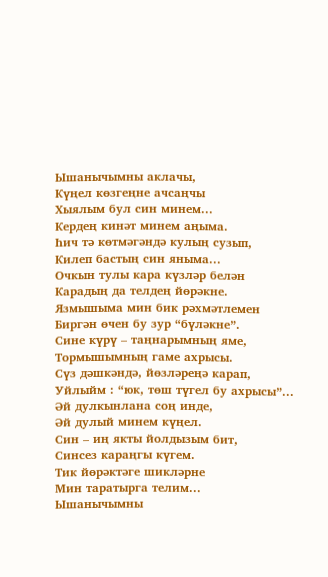Ышанычымны аклачы,
Күңел көзгеңне ачсаңчы
Хыялым бул син минем...
Кердең кинәт минем аңыма.
Һич тә көтмәгәндә кулың сузып,
Килеп бастың син яныма...
Очкын тулы кара күзләр белән
Карадың да телдең йөрәкне.
Язмышыма мин бик рәхмәтлемен
Биргән өчен бу зур “бүләкне”.
Сине күрү – таңнарымның яме,
Тормышымның гаме ахрысы.
Сүз дәшкәндә, йөзләреңә карап,
Уйлыйм : “юк, төш түгел бу ахрысы”...
Әй дулкынлана соң инде,
Әй дулый минем күңел.
Син – иң якты йолдызым бит,
Синсез караңгы күгем.
Тик йөрәктәге шикләрне
Мин таратырга телим...
Ышанычымны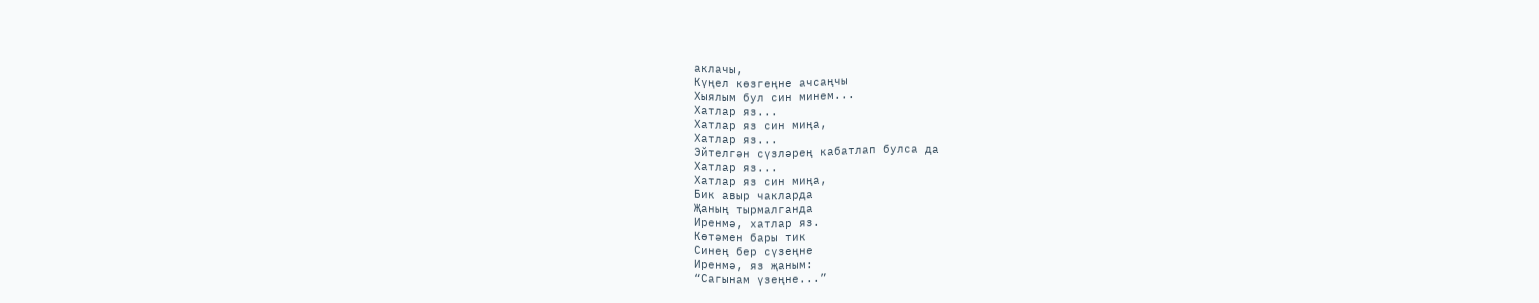аклачы,
Күңел көзгеңне ачсаңчы
Хыялым бул син минем...
Хатлар яз...
Хатлар яз син миңа,
Хатлар яз...
Эйтелгән сүзләрең кабатлап булса да
Хатлар яз...
Хатлар яз син миңа,
Бик авыр чакларда
Җаның тырмалганда
Иренмә, хатлар яз.
Көтәмен бары тик
Синең бер сүзеңне
Иренмә, яз җаным:
“Сагынам үзеңне...”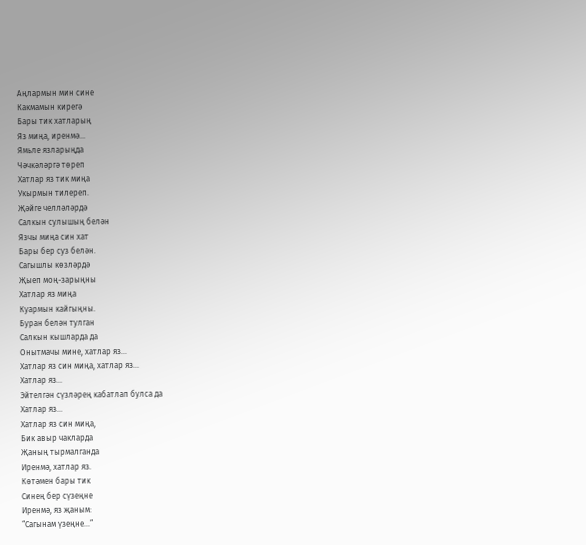Аңлармын мин сине
Какмамын кирегә
Бары тик хатларың
Яз миңа, иренмә...
Ямьле язларыңда
Чәчкәләргә төреп
Хатлар яз тик миңа
Укырмын тилереп.
Җәйге челләләрдә
Салкын сулышың белән
Язчы миңа син хат
Бары бер суз белән.
Сагышлы көзләрдә
Җыеп моң-зарыңны
Хатлар яз миңа
Куармын кайгыңны.
Буран белән тулган
Салкын кышларда да
Онытмачы мине, хатлар яз...
Хатлар яз син миңа, хатлар яз...
Хатлар яз...
Эйтелгән сүзләрең кабатлап булса да
Хатлар яз...
Хатлар яз син миңа,
Бик авыр чакларда
Җаның тырмалганда
Иренмә, хатлар яз.
Көтәмен бары тик
Синең бер сүзеңне
Иренмә, яз җаным:
“Сагынам үзеңне...”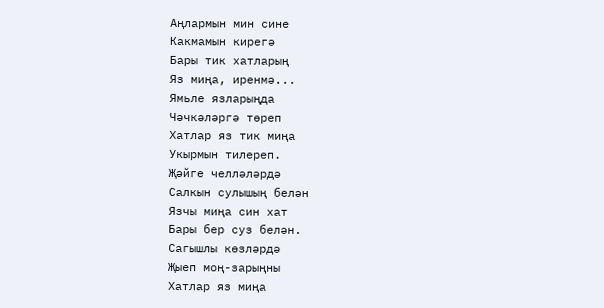Аңлармын мин сине
Какмамын кирегә
Бары тик хатларың
Яз миңа, иренмә...
Ямьле язларыңда
Чәчкәләргә төреп
Хатлар яз тик миңа
Укырмын тилереп.
Җәйге челләләрдә
Салкын сулышың белән
Язчы миңа син хат
Бары бер суз белән.
Сагышлы көзләрдә
Җыеп моң-зарыңны
Хатлар яз миңа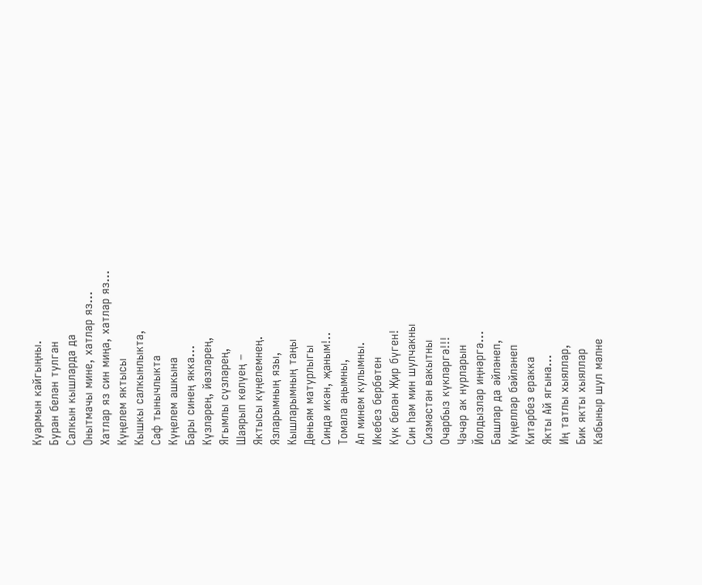Куармын кайгыңны.
Буран белән тулган
Салкын кышларда да
Онытмачы мине, хатлар яз...
Хатлар яз син миңа, хатлар яз...
Күңелем яктысы
Кышкы салкынлыкта,
Саф тынычлыкта
Күңелем ашкына
Бары синең якка...
Күзләрең, йөзләрең,
Ягымлы сүзләрең,
Шаярып көлүең –
Яктысы күңелемнең.
Язларымның язы,
Кышларымның таңы
Дөньям матурлыгы
Синдә икән, җаным!..
Томала аңымны,
Ал минем кулымны.
Икебез бербөтен
Күк белән Җир бүген!
Син һәм мин шулчакны
Сизмәстән вакытны
Очарбыз күкләргә!!!
Чәчәр ак нурларын
Йолдызлар иңнәргә...
Башлар да әйләнеп,
Күңелләр бәйләнеп
Китәрбез еракка
Якты Ай ягына...
Иң татлы хыяллар,
Бик якты хыяллар
Кабыныр шул мәлне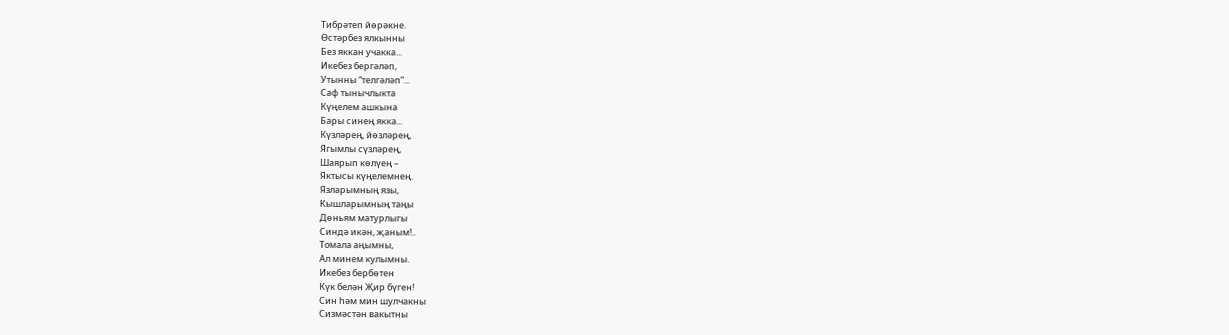Тибрәтеп йөрәкне.
Өстәрбез ялкынны
Без яккан учакка...
Икебез бергәләп,
Утынны “телгәләп”...
Саф тынычлыкта
Күңелем ашкына
Бары синең якка...
Күзләрең, йөзләрең,
Ягымлы сүзләрең,
Шаярып көлүең –
Яктысы күңелемнең.
Язларымның язы,
Кышларымның таңы
Дөньям матурлыгы
Синдә икән, җаным!..
Томала аңымны,
Ал минем кулымны.
Икебез бербөтен
Күк белән Җир бүген!
Син һәм мин шулчакны
Сизмәстән вакытны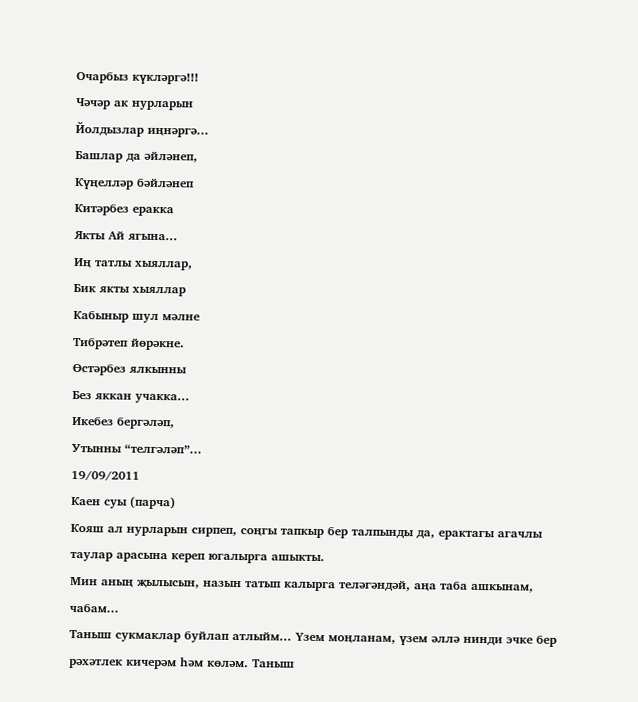Очарбыз күкләргә!!!
Чәчәр ак нурларын
Йолдызлар иңнәргә...
Башлар да әйләнеп,
Күңелләр бәйләнеп
Китәрбез еракка
Якты Ай ягына...
Иң татлы хыяллар,
Бик якты хыяллар
Кабыныр шул мәлне
Тибрәтеп йөрәкне.
Өстәрбез ялкынны
Без яккан учакка...
Икебез бергәләп,
Утынны “телгәләп”...
19/09/2011
Каен суы (парча)
Кояш ал нурларын сирпеп, соңгы тапкыр бер талпынды да, ерактагы агачлы таулар арасына кереп югалырга ашыкты.
Мин аның җылысын, назын татып калырга теләгәндәй, аңа таба ашкынам, чабам...
Таныш сукмаклар буйлап атлыйм... Үзем моңланам, үзем әллә нинди эчке бер рәхәтлек кичерәм һәм көләм. Таныш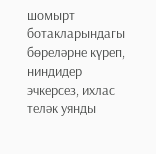шомырт ботакларындагы бөреләрне күреп, ниндидер эчкерсез, ихлас теләк уянды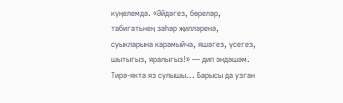күңелемдә. «Әйдәгез, бөреләр, табигатьнең зәһәр җилләренә, суыкларына карамыйча, яшәгез, үсегез, шытыгыз, яралыгыз!» — дип эндәшәм.
Тирә-якта яз сулышы... Барысы да узган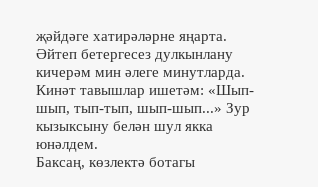җәйдәге хатирәләрне яңарта. Әйтеп бетергесез дулкынлану кичерәм мин әлеге минутларда. Кинәт тавышлар ишетәм: «Шып-шып, тып-тып, шып-шып...» Зур кызыксыну белән шул якка юнәлдем.
Баксаң, көзлектә ботагы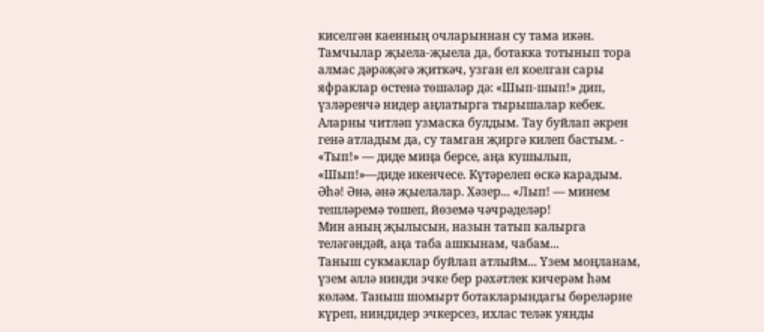киселгән каенның очларыннан су тама икән. Тамчылар җыела-җыела да, ботакка тотынып тора алмас дәрәҗәгә җиткәч, узган ел коелган сары яфраклар өстенә төшәләр дә: «Шып-шып!» дип, үзләренчә нидер аңлатырга тырышалар кебек. Аларны читләп узмаска булдым. Тау буйлап әкрен генә атладым да, су тамган җиргә килеп бастым. - «Тып!» — диде миңа берсе, аңа кушылып, «Шып!»—диде икенчесе. Күтәрелеп өскә карадым. Әһә! Әнә, әнә җыелалар. Хәзер... «Лып! — минем тешләремә төшеп, йөземә чәчрәделәр!
Мин аның җылысын, назын татып калырга теләгәндәй, аңа таба ашкынам, чабам...
Таныш сукмаклар буйлап атлыйм... Үзем моңланам, үзем әллә нинди эчке бер рәхәтлек кичерәм һәм көләм. Таныш шомырт ботакларындагы бөреләрне күреп, ниндидер эчкерсез, ихлас теләк уянды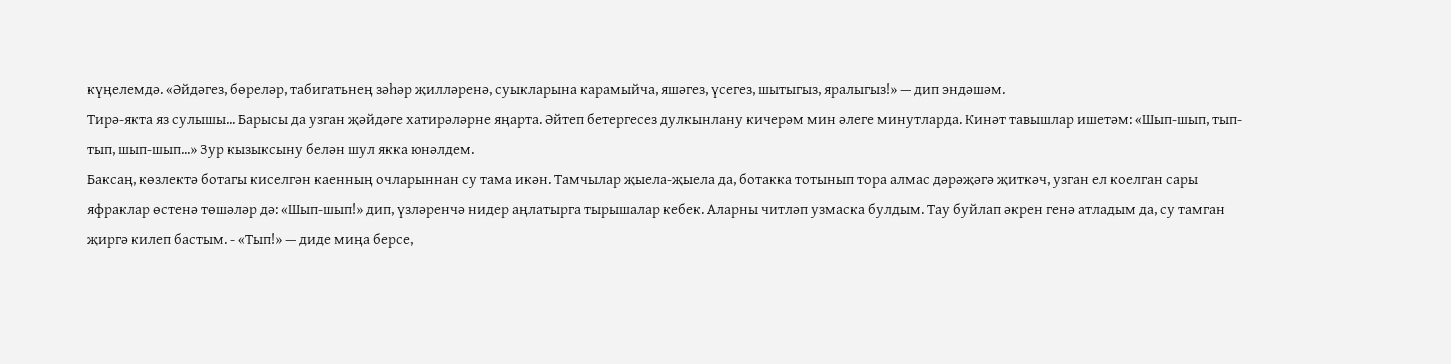күңелемдә. «Әйдәгез, бөреләр, табигатьнең зәһәр җилләренә, суыкларына карамыйча, яшәгез, үсегез, шытыгыз, яралыгыз!» — дип эндәшәм.
Тирә-якта яз сулышы... Барысы да узган җәйдәге хатирәләрне яңарта. Әйтеп бетергесез дулкынлану кичерәм мин әлеге минутларда. Кинәт тавышлар ишетәм: «Шып-шып, тып-тып, шып-шып...» Зур кызыксыну белән шул якка юнәлдем.
Баксаң, көзлектә ботагы киселгән каенның очларыннан су тама икән. Тамчылар җыела-җыела да, ботакка тотынып тора алмас дәрәҗәгә җиткәч, узган ел коелган сары яфраклар өстенә төшәләр дә: «Шып-шып!» дип, үзләренчә нидер аңлатырга тырышалар кебек. Аларны читләп узмаска булдым. Тау буйлап әкрен генә атладым да, су тамган җиргә килеп бастым. - «Тып!» — диде миңа берсе,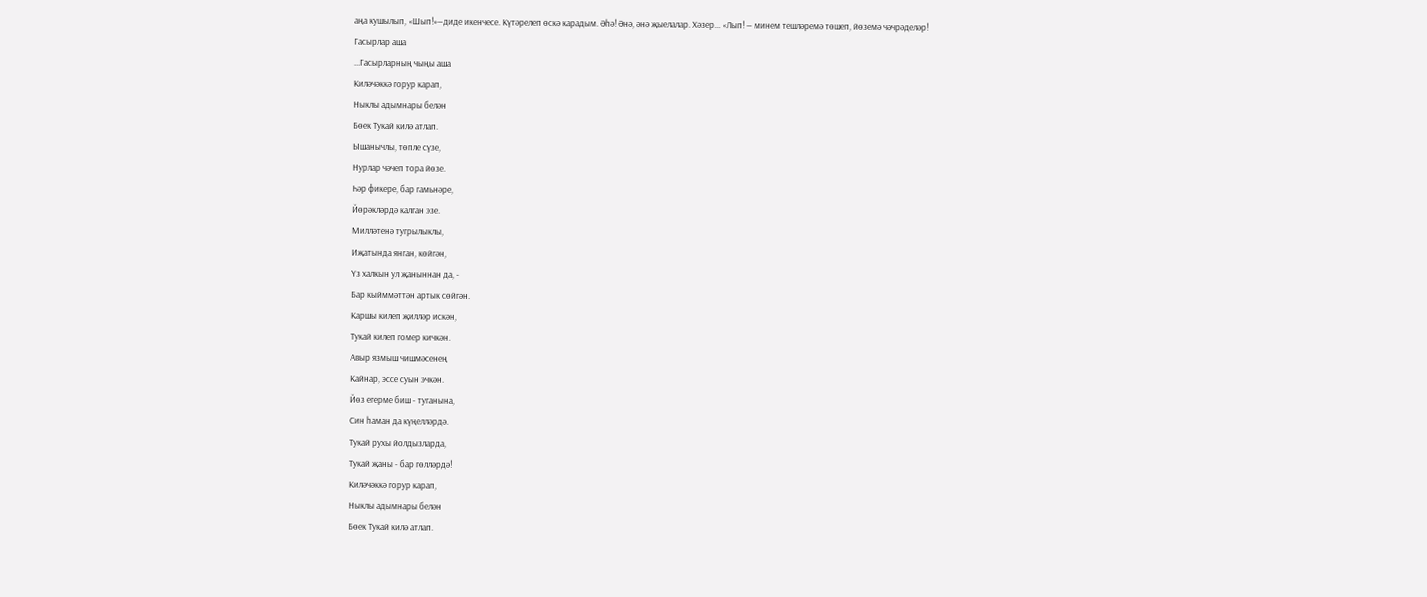аңа кушылып, «Шып!»—диде икенчесе. Күтәрелеп өскә карадым. Әһә! Әнә, әнә җыелалар. Хәзер... «Лып! — минем тешләремә төшеп, йөземә чәчрәделәр!
Гасырлар аша
...Гасырларның чыңы аша
Киләчәккә горур карап,
Ныклы адымнары белән
Бөек Тукай килә атлап.
Ышанычлы, төпле сүзе,
Нурлар чәчеп тора йөзе.
Һәр фикере, бар гамьнәре,
Йөрәкләрдә калган эзе.
Милләтенә тугрылыклы,
Иҗатында янган, көйгән,
Үз халкын ул җаныннан да, -
Бар кыйммәттән артык сөйгән.
Каршы килеп җилләр искән,
Тукай килеп гомер кичкән.
Авыр язмыш чишмәсенең
Кайнар, эссе суын эчкән.
Йөз егерме биш - туганына,
Син һаман да күңелләрдә.
Тукай рухы йолдызларда,
Тукай җаны - бар гөлләрдә!
Киләчәккә горур карап,
Ныклы адымнары белән
Бөек Тукай килә атлап.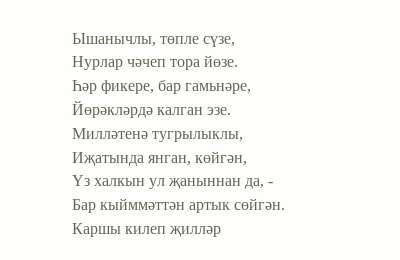Ышанычлы, төпле сүзе,
Нурлар чәчеп тора йөзе.
Һәр фикере, бар гамьнәре,
Йөрәкләрдә калган эзе.
Милләтенә тугрылыклы,
Иҗатында янган, көйгән,
Үз халкын ул җаныннан да, -
Бар кыйммәттән артык сөйгән.
Каршы килеп җилләр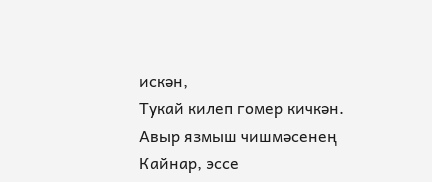искән,
Тукай килеп гомер кичкән.
Авыр язмыш чишмәсенең
Кайнар, эссе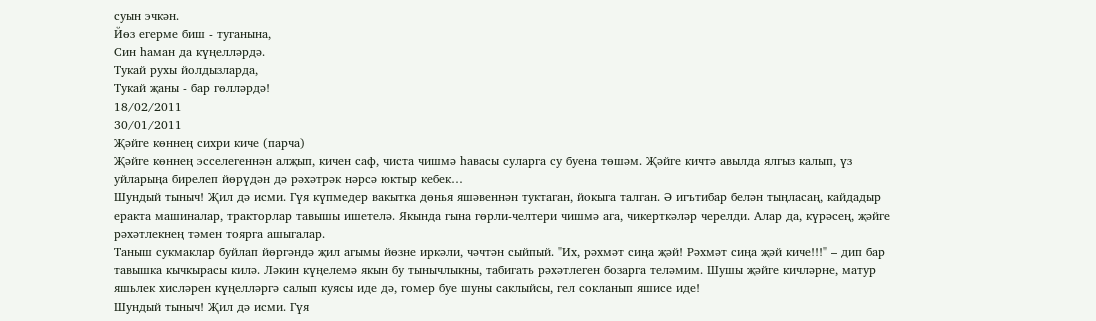суын эчкән.
Йөз егерме биш - туганына,
Син һаман да күңелләрдә.
Тукай рухы йолдызларда,
Тукай җаны - бар гөлләрдә!
18/02/2011
30/01/2011
Җәйге көннең сихри киче (парча)
Җәйге көннең эсселегеннән алҗып, кичен саф, чиста чишмә һавасы суларга су буена төшәм. Җәйге кичтә авылда ялгыз калып, үз уйларыңа бирелеп йөрүдән дә рәхәтрәк нәрсә юктыр кебек…
Шундый тыныч! Җил дә исми. Гүя күпмедер вакытка дөнья яшәвеннән туктаган, йокыга талган. Ә игътибар белән тыңласаң, кайдадыр еракта машиналар, тракторлар тавышы ишетелә. Якында гына гөрли-челтери чишмә ага, чикерткәләр черелди. Алар да, күрәсең, җәйге рәхәтлекнең тәмен тоярга ашыгалар.
Таныш сукмаклар буйлап йөргәндә җил агымы йөзне иркәли, чәчтән сыйпый. "Их, рәхмәт сиңа җәй! Рәхмәт сиңа җәй киче!!!" – дип бар тавышка кычкырасы килә. Ләкин күңелемә якын бу тынычлыкны, табигать рәхәтлеген бозарга теләмим. Шушы җәйге кичләрне, матур яшьлек хисләрен күңелләргә салып куясы иде дә, гомер буе шуны саклыйсы, гел сокланып яшисе иде!
Шундый тыныч! Җил дә исми. Гүя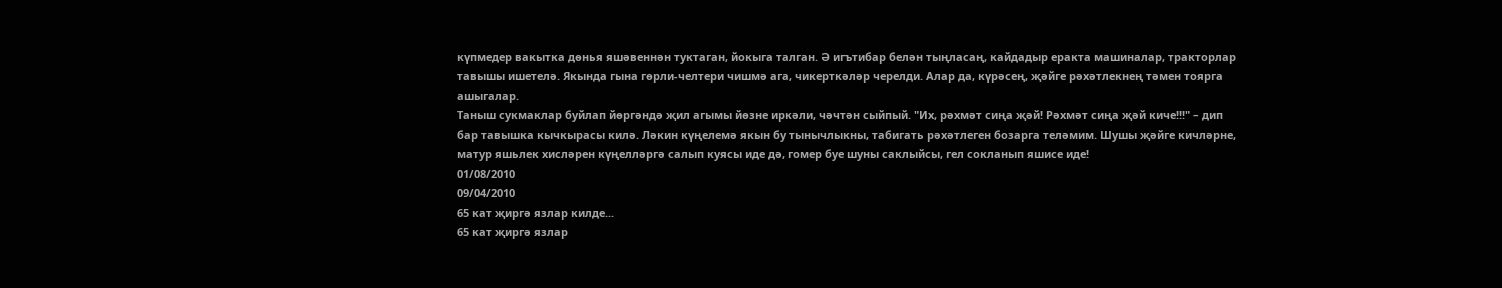күпмедер вакытка дөнья яшәвеннән туктаган, йокыга талган. Ә игътибар белән тыңласаң, кайдадыр еракта машиналар, тракторлар тавышы ишетелә. Якында гына гөрли-челтери чишмә ага, чикерткәләр черелди. Алар да, күрәсең, җәйге рәхәтлекнең тәмен тоярга ашыгалар.
Таныш сукмаклар буйлап йөргәндә җил агымы йөзне иркәли, чәчтән сыйпый. "Их, рәхмәт сиңа җәй! Рәхмәт сиңа җәй киче!!!" – дип бар тавышка кычкырасы килә. Ләкин күңелемә якын бу тынычлыкны, табигать рәхәтлеген бозарга теләмим. Шушы җәйге кичләрне, матур яшьлек хисләрен күңелләргә салып куясы иде дә, гомер буе шуны саклыйсы, гел сокланып яшисе иде!
01/08/2010
09/04/2010
65 кат җиргә язлар килде...
65 кат җиргә язлар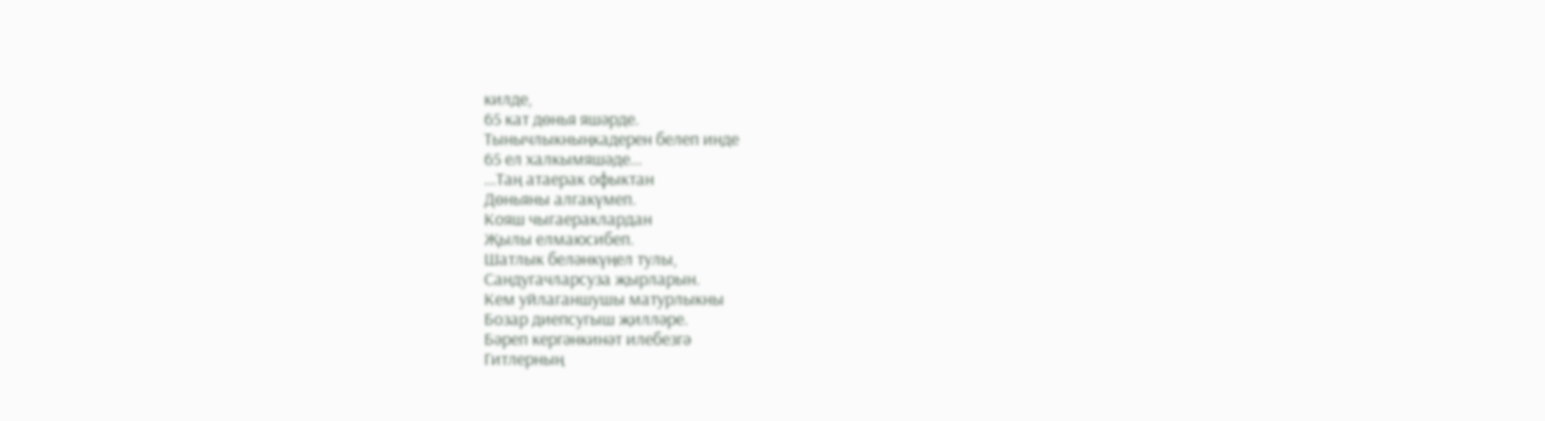килде,
65 кат дөнья яшәрде.
Тынычлыкныңкадерен белеп инде
65 ел халкымяшәде...
...Таң атаерак офыктан
Дөньяны алгакүмеп.
Кояш чыгаераклардан
Җылы елмаюсибеп.
Шатлык беләнкүңел тулы,
Сандугачларсуза җырларын.
Кем уйлаганшушы матурлыкны
Бозар диепсугыш җилләре.
Бәреп кергәнкинәт илебезгә
Гитлерның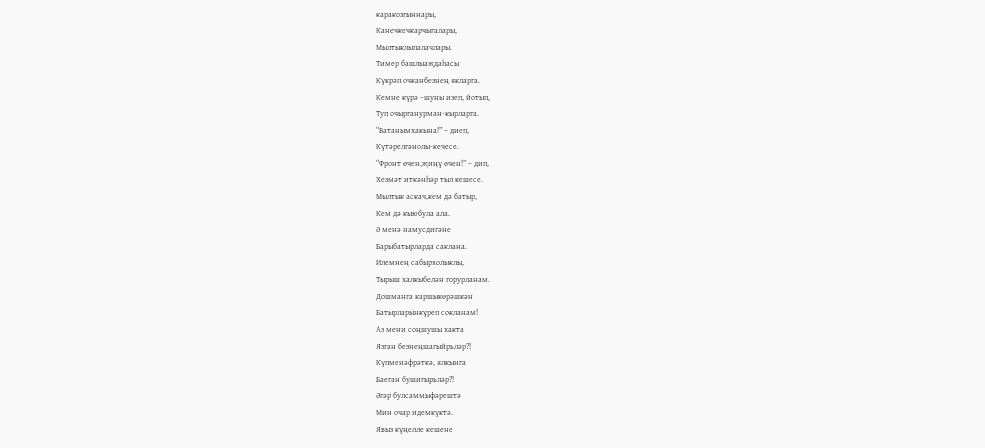каракозгыннары,
Канечкечкарчыгалары,
Мылтыклыпалачлары.
Тимер башлыаҗдаһасы
Күкрәп очканбезнең якларга.
Кемне күрә –шуны изеп, йотып,
Туп очырганурман-кырларга.
“Ватанымхакына!” – диеп,
Күтәрелгәнолы-кечесе.
“Фронт өчен,җиңү өчен!” – дип,
Хезмәт иткәнһәр тыл кешесе.
Мылтык аскач,кем дә батыр,
Кем дә кыюбула ала.
Ә менә намусдигәне
Барыбатырларда саклана.
Илемнең сабырхолыклы,
Тырыш халкыбелән горурланам.
Дошманга каршыкөрәшкән
Батырларынкүреп сокланам!
Аз мени соңшушы хакта
Язган безнеңшагыйрьләр?!
Күпменәфрәткә, ялкынга
Баеган бушигырьләр?!
Әгәр булсаммыфәрештә
Мин очар идемкүктә.
Явыз күңелле кешене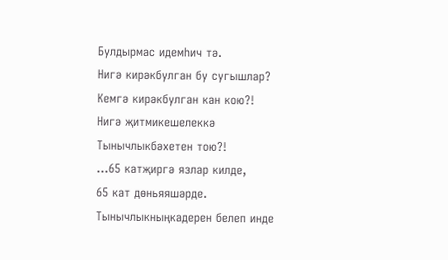Булдырмас идемһич тә.
Нигә кирәкбулган бу сугышлар?
Кемгә кирәкбулган кан кою?!
Нигә җитмикешелеккә
Тынычлыкбәхетен тою?!
...65 катҗиргә язлар килде,
65 кат дөньяяшәрде.
Тынычлыкныңкадерен белеп инде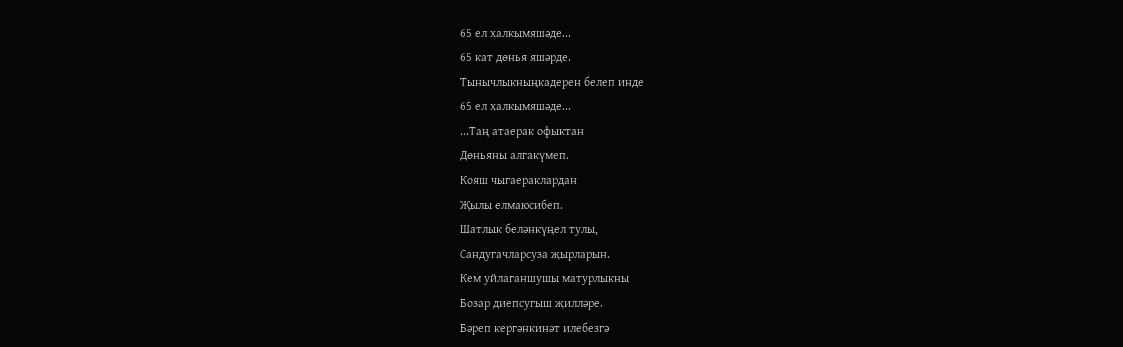65 ел халкымяшәде...
65 кат дөнья яшәрде.
Тынычлыкныңкадерен белеп инде
65 ел халкымяшәде...
...Таң атаерак офыктан
Дөньяны алгакүмеп.
Кояш чыгаераклардан
Җылы елмаюсибеп.
Шатлык беләнкүңел тулы,
Сандугачларсуза җырларын.
Кем уйлаганшушы матурлыкны
Бозар диепсугыш җилләре.
Бәреп кергәнкинәт илебезгә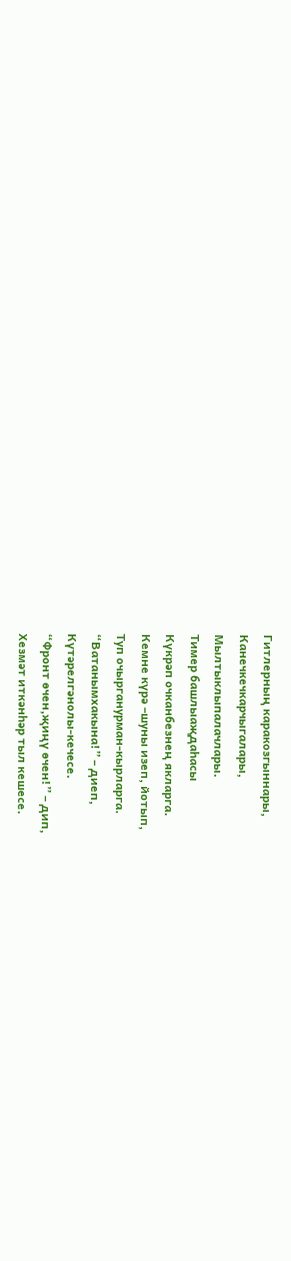Гитлерның каракозгыннары,
Канечкечкарчыгалары,
Мылтыклыпалачлары.
Тимер башлыаҗдаһасы
Күкрәп очканбезнең якларга.
Кемне күрә –шуны изеп, йотып,
Туп очырганурман-кырларга.
“Ватанымхакына!” – диеп,
Күтәрелгәнолы-кечесе.
“Фронт өчен,җиңү өчен!” – дип,
Хезмәт иткәнһәр тыл кешесе.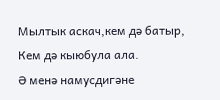Мылтык аскач,кем дә батыр,
Кем дә кыюбула ала.
Ә менә намусдигәне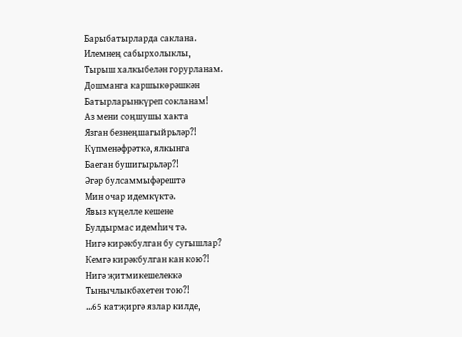Барыбатырларда саклана.
Илемнең сабырхолыклы,
Тырыш халкыбелән горурланам.
Дошманга каршыкөрәшкән
Батырларынкүреп сокланам!
Аз мени соңшушы хакта
Язган безнеңшагыйрьләр?!
Күпменәфрәткә, ялкынга
Баеган бушигырьләр?!
Әгәр булсаммыфәрештә
Мин очар идемкүктә.
Явыз күңелле кешене
Булдырмас идемһич тә.
Нигә кирәкбулган бу сугышлар?
Кемгә кирәкбулган кан кою?!
Нигә җитмикешелеккә
Тынычлыкбәхетен тою?!
...65 катҗиргә язлар килде,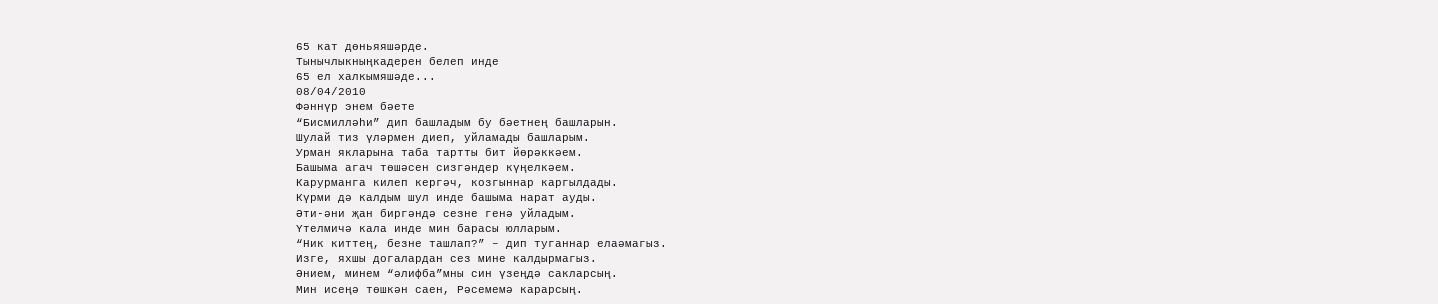65 кат дөньяяшәрде.
Тынычлыкныңкадерен белеп инде
65 ел халкымяшәде...
08/04/2010
Фәннүр энем бәете
“Бисмилләһи” дип башладым бу бәетнең башларын.
Шулай тиз үләрмен диеп, уйламады башларым.
Урман якларына таба тартты бит йөрәккәем.
Башыма агач төшәсен сизгәндер күңелкәем.
Карурманга килеп кергәч, козгыннар каргылдады.
Күрми дә калдым шул инде башыма нарат ауды.
Әти-әни җан биргәндә сезне генә уйладым.
Үтелмичә кала инде мин барасы юлларым.
“Ник киттең, безне ташлап?” – дип туганнар елаәмагыз.
Изге, яхшы догалардан сез мине калдырмагыз.
Әнием, минем “әлифба”мны син үзеңдә сакларсың.
Мин исеңә төшкән саен, Рәсемемә карарсың.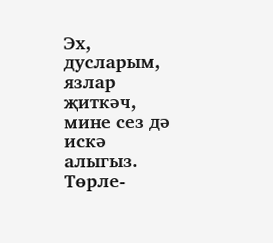Эх, дусларым, язлар җиткәч, мине сез дә искә алыгыз.
Төрле-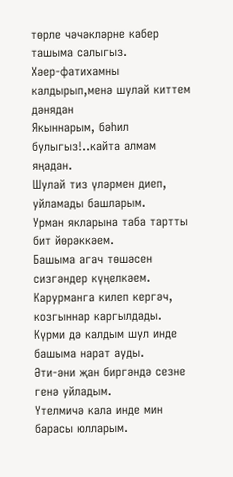төрле чәчәкләрне кабер ташыма салыгыз.
Хәер-фатихамны калдырып,менә шулай киттем дәнядан
Якыннарым, бәһил булыгыз!..кайта алмам яңадан.
Шулай тиз үләрмен диеп, уйламады башларым.
Урман якларына таба тартты бит йөрәккәем.
Башыма агач төшәсен сизгәндер күңелкәем.
Карурманга килеп кергәч, козгыннар каргылдады.
Күрми дә калдым шул инде башыма нарат ауды.
Әти-әни җан биргәндә сезне генә уйладым.
Үтелмичә кала инде мин барасы юлларым.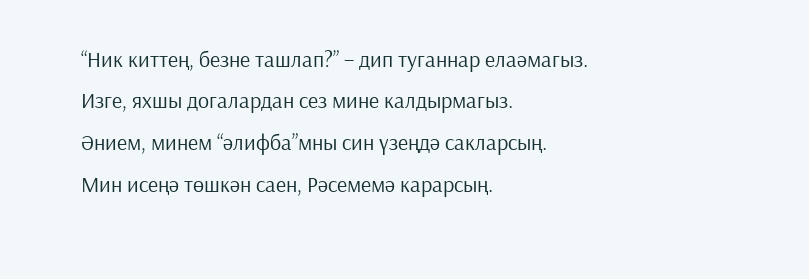“Ник киттең, безне ташлап?” – дип туганнар елаәмагыз.
Изге, яхшы догалардан сез мине калдырмагыз.
Әнием, минем “әлифба”мны син үзеңдә сакларсың.
Мин исеңә төшкән саен, Рәсемемә карарсың.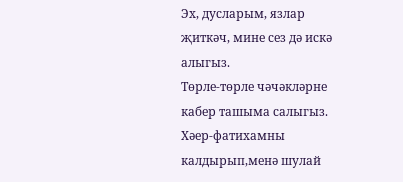Эх, дусларым, язлар җиткәч, мине сез дә искә алыгыз.
Төрле-төрле чәчәкләрне кабер ташыма салыгыз.
Хәер-фатихамны калдырып,менә шулай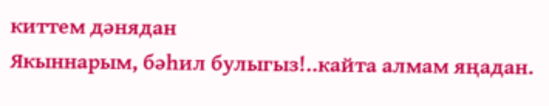киттем дәнядан
Якыннарым, бәһил булыгыз!..кайта алмам яңадан.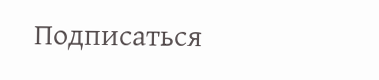Подписаться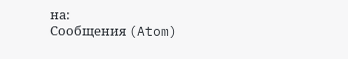на:
Сообщения (Atom)